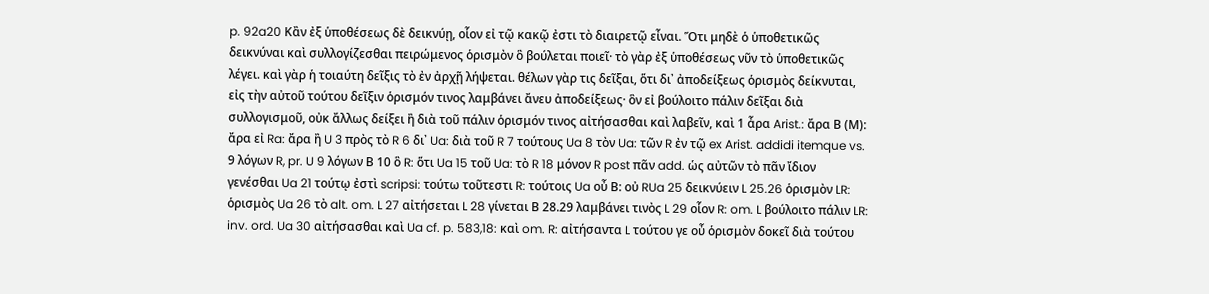p. 92a20 Κἂν ἐξ ὑποθέσεως δὲ δεικνύῃ, οἷον εἰ τῷ κακῷ ἐστι τὸ διαιρετῷ εἶναι. Ὅτι μηδὲ ὁ ὑποθετικῶς δεικνύναι καὶ συλλογίζεσθαι πειρώμενος ὁρισμὸν ὃ βούλεται ποιεῖ· τὸ γὰρ ἐξ ὑποθέσεως νῦν τὸ ὑποθετικῶς λέγει. καὶ γὰρ ἡ τοιαύτη δεῖξις τὸ ἐν ἀρχῇ λήψεται. θέλων γὰρ τις δεῖξαι, ὅτι δι᾿ ἀποδείξεως ὁρισμὸς δείκνυται, εἰς τὴν αὐτοῦ τούτου δεῖξιν ὁρισμόν τινος λαμβάνει ἄνευ ἀποδείξεως· ὃν εἰ βούλοιτο πάλιν δεῖξαι διὰ συλλογισμοῦ, οὐκ ἄλλως δείξει ἢ διὰ τοῦ πάλιν ὁρισμόν τινος αἰτήσασθαι καὶ λαβεῖν, καὶ 1 ἆρα Arist.: ἄρα Β (Μ): ἄρα εἰ Ra: ἄρα ἢ U 3 πρὸς τὸ R 6 δι᾿ Ua: διὰ τοῦ R 7 τούτους Ua 8 τὸν Ua: τῶν R ἐν τῷ ex Arist. addidi itemque vs. 9 λόγων R, pr. U 9 λόγων Β 10 ὃ R: ὅτι Ua 15 τοῦ Ua: τὸ R 18 μόνον R post πᾶν add. ὡς αὐτῶν τὸ πᾶν ἴδιον γενέσθαι Ua 21 τούτῳ ἐστὶ scripsi: τούτω τοῦτεστι R: τούτοις Ua οὖ Β: οὐ RUa 25 δεικνύειν L 25.26 ὁρισμὸν LR: ὁρισμὸς Ua 26 τὸ alt. om. L 27 αἰτήσεται L 28 γίνεται Β 28.29 λαμβάνει τινὸς L 29 οἷον R: om. L βούλοιτο πάλιν LR: inv. ord. Ua 30 αἰτήσασθαι καὶ Ua cf. p. 583,18: καὶ om. R: αἰτήσαντα L τούτου γε οὖ ὁρισμὸν δοκεῖ διὰ τούτου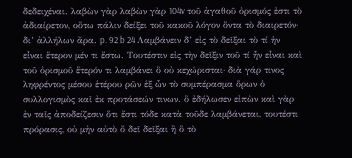δεδειχέναι. λαβὼν γὰρ λαβὼν γὰρ 104v τοῦ ἀγαθοῦ ὀρισμός ἐστι τὸ ἀδιαίρετον, οὅτω πάλιν δείξει τοῦ κακοῦ λόγον ὅντα τὸ διαιρετόν· δι’ ἀλλήλων ἄρα. p. 92 b 24 Λαμβάνειν δ’ εἰς τὸ δεῖξαι τὸ τί ἡν εἶναι ἕτερον μέν τι ἔστω. Τουτέστιν εἰς τὴν δεῖξιν τοῦ τί ἦν εἶναι καὶ τοῦ ὀρισμοῦ ἕτερόν τι λαμβάνει ὃ οὐ κεχώρισται· διὰ γάρ τινος ληφρέντος μέσου ἑτέρου ρῶν ἑξ ὦν τὸ συμπέρασμα ὅρων ὁ συλλογισμὸς καῖ ἐκ προτάσεών τινων. ὃ ἐδήλωσεν εἰπὼν καὶ γὰρ ἐν ταῖς ἀποδείζεσιν ὅτι ἔστι τόδε κατὰ τοῦδε λαμβάνεται, τουτέστι πρόρασις, οὐ μἠν αὐτὸ ὄ δεῖ δεῖξαι ἢ ὃ τὸ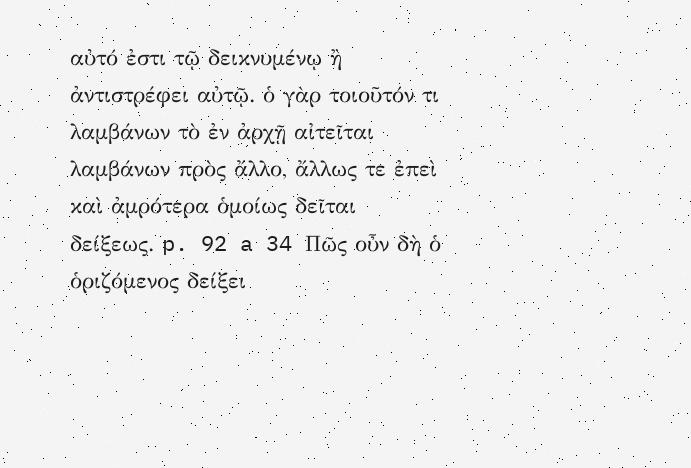αὐτό ἐστι τῷ δεικνυμένῳ ἢ ἀντιστρέφει αὐτῷ. ὁ γὰρ τοιοῦτόν τι λαμβάνων τὸ ἐν ἀρχῇ αἰτεῖται λαμβάνων πρὸς ἄλλο, ἄλλως τε ἐπεὶ καὶ ἀμρότερα ὁμοίως δεῖται δείξεως. p. 92 a 34 Πῶς οὖν δὴ ὁ ὁριζόμενος δείξει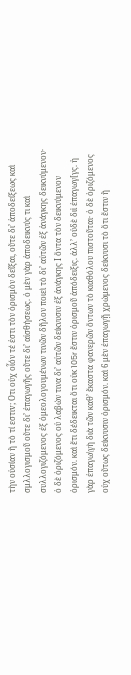τὴν οὐσίαν ἢ τὸ τί εστιv; Οτι οὐχ οἶόν τέ ἐστι τὸν ὁρισμὸν δεῖξαι, οὔτε δι’ ἀποδείξεως καὶ σμλλογισμοῦ οὔτε δι’ ἐπαγωγῆς οὔτε δι’ αἰσθήσεως. ὁ μὲν γὰρ ἀποδεικνύς τι καὶ συλλογιζόμενος ἐξ ὀμεολογουμένων τινῶν δῆλον ποιεὶ τὸ δι’ αὐτῶν ἐξ ἀνάγκης δεικνύμενον· ὁ δὲ ὁριζόμενος οὐ λαβών τινα δι’ αὐτῶν δείκνυσιν ἐξ ἀνάγκης Ι ὄντα τὸν δεικνύμενον ὁρισμόν. καὶ ἔτι δέδεικται ὅτι οὐκ 105r ἔστιν ὀρισμοῦ ἀπόδειξις. ἀλλ’ οὐδὲ διἱ ἐπαγωγ[γς. ἡ γὰρ ἐπαγω\γὴ διὰ τῶν καθ’ ἕκαστα φανερῶν ὄντων τὸ κιαθόλου πιστοῦται· ὁ δὲ ὁριζόμενος οὐχ οὕτως δείκνυσιν ὁρισμόν. καὶ 6 μὲν ἐπαγωγῇ χρώμενος δείκνυσι τὸ ὅτι ἔστιν ἢ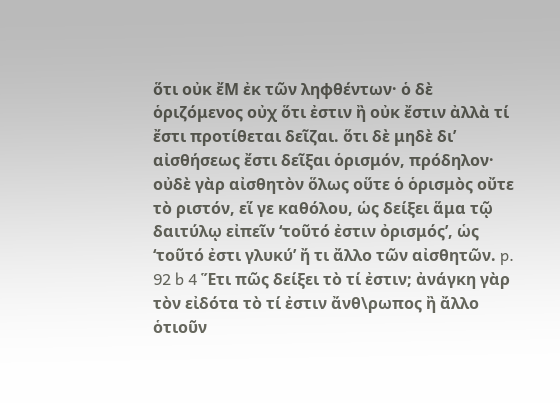ὅτι οὐκ ἔΜ ἐκ τῶν ληφθέντων· ὁ δὲ ὁριζόμενος οὐχ ὅτι ἐστιν ἢ οὐκ ἔστιν ἀλλὰ τί ἔστι προτίθεται δεῖζαι. ὅτι δὲ μηδὲ δι’ αἰσθήσεως ἔστι δεῖξαι ὁρισμόν, πρόδηλον· οὐδὲ γὰρ αἰσθητὸν ὅλως οὕτε ὁ ὁρισμὸς οὔτε τὸ ριστόν, εἵ γε καθόλου, ὡς δείξει ἅμα τῷ δαιτύλῳ εἰπεῖν ‘τοῦτό ἐστιν ὀρισμός’, ὡς ‘τοῦτό ἐστι γλυκύ’ ἤ τι ἄλλο τῶν αἰσθητῶν. p. 92 b 4 Ἕτι πῶς δείξει τὸ τί ἐστιν; ἀνάγκη γὰρ τὸν εἰδότα τὸ τί ἐστιν ἄνθ\ρωπος ἢ ἄλλο ὁτιοῦν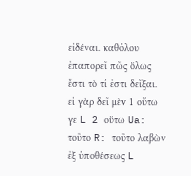εἰδέναι. καθόλου ἐπαπορεῖ πῶς ὅλως ἔστι τὸ τί ἐστι δεῖξαι. εἰ γὰρ δεῖ μὲv 1 οὔτω γε L 2 οὕτω Ua: τοῦτο R: τοῦτο λαβὼν ἐξ ὐποθέσεως L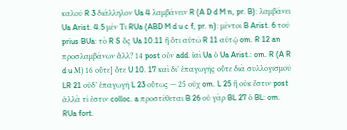καλοῦ R 3 διάλληλον Ua 4 λαμβάνειν R (A D d M n, pr. B): λαμβάνει Ua Arist. 4.5 μέν Τι RUa (ABD M d u c f, pr. n): μέντοι B Arist. 6 τοῦ prius BUa: τὸ R S ὅς Ua 10.11 ἢ ὄτι αὐτῶ R 11 αὐτῷ om. R 12 an προσλαμβάνων ἄλλ? 14 post οὖν add. ἰαὶ Ua ὁ Ua Arist.: om. R (A R d u Μ) 16 οὔτε] ὄτε U 10. 17 καὶ δι’ ἐπαγωγῆς οὔτε διὰ συλλογισμοῦ LR 21 οὐδ’ ἐπαγωγῆ L 23 οὕτως — 25 οὐχ om. L 25 ἢ οὐκ ἔστιν post ἀλλὰ τί ἐστιν colloc. a προστέθεται B 26 οὐ γὰρ BL 27 ὁ BL: om. RUa fort.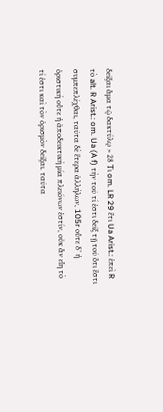δεῖξαι ἅμα τῷ δακτύλῳ > 28 Τι om. LR 29 ἔτι Ua Arist.: ἐπεὶ R τὸ alt. R Arist.: om. Ua (A f) τὴν τοῦ τί ἐστι δεῖξ τῇ τοῦ ὅτι ἔστι συμπεπλέχθαι, ταῦτα δὲ ἕτερα ἀλλήλων, 105r οὔτε δ’ ἡ ὁριστικὴ οὔτε ἡ ἀποδεικτικὴ μία πλειόνων ἐστίν, οὐκ ἅν εἴη τὸ τί ἐστι καὶ τὸν ὀρισμὸν δεῖξαι. ταῦτα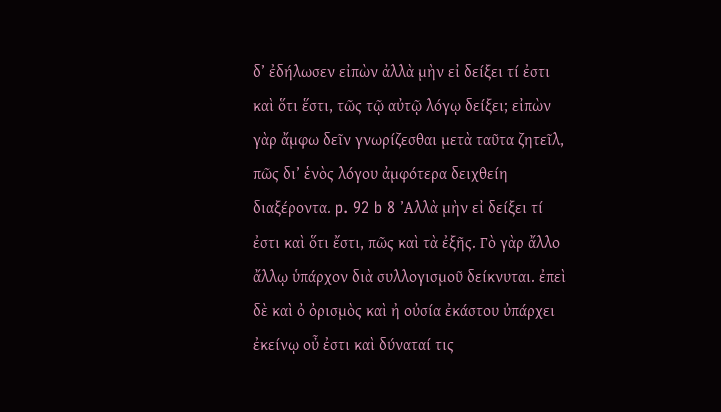δ’ ἐδήλωσεν εἰπὼν ἀλλὰ μὴν εἰ δείξει τί ἐστι καὶ ὅτι ἕστι, τῶς τῷ αὐτῷ λόγῳ δείξει; εἰπὼν γὰρ ἄμφω δεῖν γνωρίζεσθαι μετὰ ταῦτα ζητεῖλ, πῶς δι’ ἑνὸς λόγου ἀμφότερα δειχθείη διαξέροντα. p. 92 b 8 ’Αλλὰ μὴν εἰ δείξει τί ἐστι καὶ ὅτι ἔστι, πῶς καὶ τὰ ἐξῆς. Γὸ γὰρ ἄλλο ἄλλῳ ὑπάρχον διὰ συλλογισμοῦ δείκνυται. ἐπεὶ δὲ καὶ ὀ ὀρισμὸς καὶ ἠ οὐσία ἐκάστου ὐπάρχει ἐκείνῳ οὖ ἐστι καὶ δύναταί τις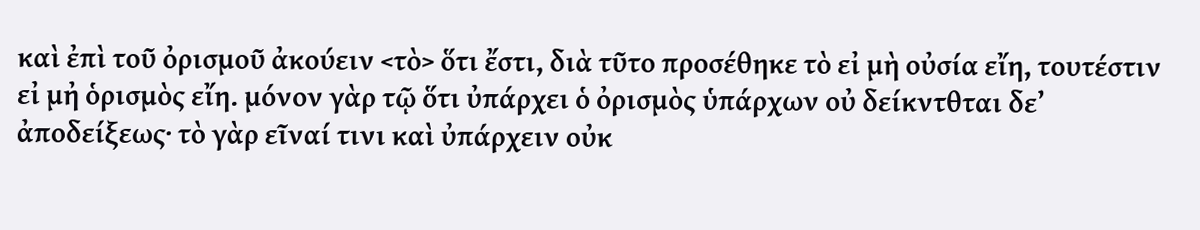καὶ ἐπὶ τοῦ ὀρισμοῦ ἀκούειν <τὸ> ὅτι ἔστι, διὰ τῦτο προσέθηκε τὸ εἰ μὴ οὐσία εἴη, τουτέστιν εἰ μἠ ὁρισμὸς εἴη. μόνον γὰρ τῷ ὅτι ὐπάρχει ὁ ὀρισμὸς ὑπάρχων οὐ δείκντθται δε’ ἀποδείξεως· τὸ γὰρ εῖναί τινι καὶ ὐπάρχειν οὐκ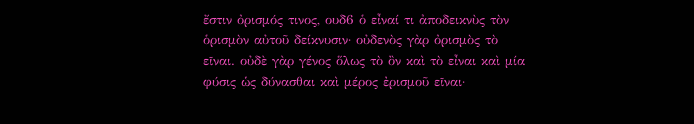ἔστιν ὀρισμός τινος, ουδ6 ὁ εἶναί τι ἀποδεικνὺς τὸν ὁρισμὸν αὐτοῦ δείκνυσιν· οὐδενὸς γὰρ ὀρισμὸς τὸ εῖναι. οὐδὲ γὰρ γένος ὅλως τὸ ὂν καὶ τὸ εἶναι καὶ μία φύσις ὡς δύνασθαι καὶ μέρος ἐρισμοῦ εῖναι·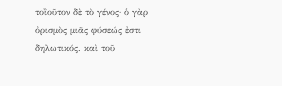τοἲοῦτον δὲ τὸ γένος· ὁ γὰρ ὀρισμὸς μιᾶς φύσεώς ἐστι δηλωτικός. καὶ τοῦ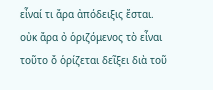εἶναί τι ἄρα ἀπόδειξις ἔσται. οὐκ ἄρα ὀ ὁριζόμενος τὸ εἶναι τοῦτο ὄ ὁρίζεται δεῖξει διὰ τοῦ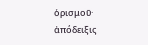ὁρισμοῦ· ἀπόδειξις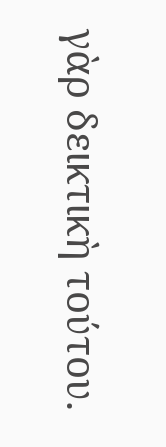γὰρ δεικτικὴ τούτου.